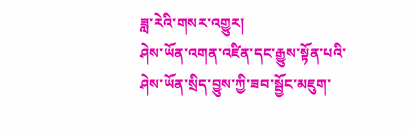ཟླ་རེའི་གསར་འགྱུར།
ཤེས་ཡོན་འགན་འཛིན་དང་རྒྱུས་སྟོན་པའི་ཤེས་ཡོན་སྲིད་བྱུས་ཀྱི་ཟབ་སྦྱོང་མཇུག་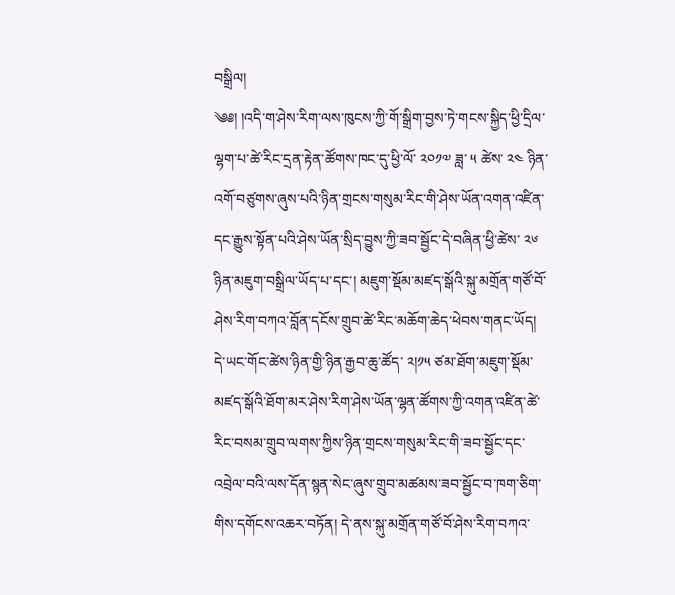བསྒྲིལ།
༄༅། །འདི་ག་ཤེས་རིག་ལས་ཁུངས་ཀྱི་གོ་སྒྲིག་བྱས་ཏེ་གངས་སྐྱིད་ཕྱི་དྲིལ་ལྷག་པ་ཚེ་རིང་དྲན་རྟེན་ཚོགས་ཁང་དུ་ཕྱི་ལོ་ ༢༠༡༧ ཟླ་ ༥ ཚེས་ ༢༤ ཉིན་འགོ་བཙུགས་ཞུས་པའི་ཉིན་གྲངས་གསུམ་རིང་གི་ཤེས་ཡོན་འགན་འཛིན་དང་རྒྱུས་སྟོན་པའི་ཤེས་ཡོན་སྲིད་བྱུས་ཀྱི་ཟབ་སྦྱོང་དེ་བཞིན་ཕྱི་ཚེས་ ༢༦ ཉིན་མཇུག་བསྒྲིལ་ཡོད་པ་དང་། མཇུག་སྡོམ་མཛད་སྒོའི་སྐུ་མགྲོན་གཙོ་བོ་ཤེས་རིག་བཀའ་བློན་དངོས་གྲུབ་ཚེ་རིང་མཆོག་ཆེད་ཕེབས་གནང་ཡོད།
དེ་ཡང་གོང་ཚེས་ཉིན་གྱི་ཉིན་རྒྱབ་ཆུ་ཚོད་ ༢།༡༥ ཙམ་ཐོག་མཇུག་སྡོམ་མཛད་སྒོའི་ཐོག་མར་ཤེས་རིག་ཤེས་ཡོན་ལྷན་ཚོགས་ཀྱི་འགན་འཛིན་ཚེ་རིང་བསམ་གྲུབ་ལགས་ཀྱིས་ཉིན་གྲངས་གསུམ་རིང་གི་ཟབ་སྦྱོང་དང་འབྲེལ་བའི་ལས་དོན་སྙན་སེང་ཞུས་གྲུབ་མཚམས་ཟབ་སྦྱོང་བ་ཁག་ཅིག་གིས་དགོངས་འཆར་བཏོན། དེ་ནས་སྐུ་མགྲོན་གཙོ་བོ་ཤེས་རིག་བཀའ་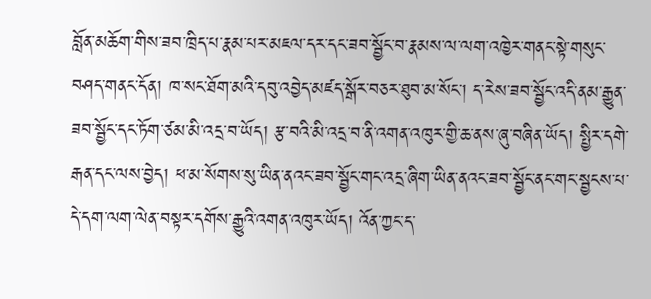བློན་མཆོག་གིས་ཟབ་ཁྲིད་པ་རྣམ་པར་མཇལ་དར་དང་ཟབ་སྦྱོང་བ་རྣམས་ལ་ལག་འཁྱེར་གནང་སྟེ་གསུང་བཤད་གནང་དོན། ཁ་སང་ཐོག་མའི་དབུ་འབྱེད་མཛད་སྒོར་བཅར་ཐུབ་མ་སོང་། ད་རེས་ཟབ་སྦྱོང་འདི་ནམ་རྒྱུན་ཟབ་སྦྱོང་དང་ཏོག་ཙམ་མི་འདྲ་བ་ཡོད། རྩ་བའི་མི་འདྲ་བ་ནི་འགན་འཁུར་གྱི་ཆ་ནས་ཞུ་བཞིན་ཡོད། སྤྱིར་དགེ་རྒན་དང་ལས་བྱེད། ཕ་མ་སོགས་སུ་ཡིན་ནའང་ཟབ་སྦྱོང་གང་འདྲ་ཞིག་ཡིན་ནའང་ཟབ་སྦྱོང་ནང་གང་སྦྱངས་པ་དེ་དག་ལག་ལེན་བསྟར་དགོས་རྒྱུའི་འགན་འཁུར་ཡོད། འོན་ཀྱང་ད་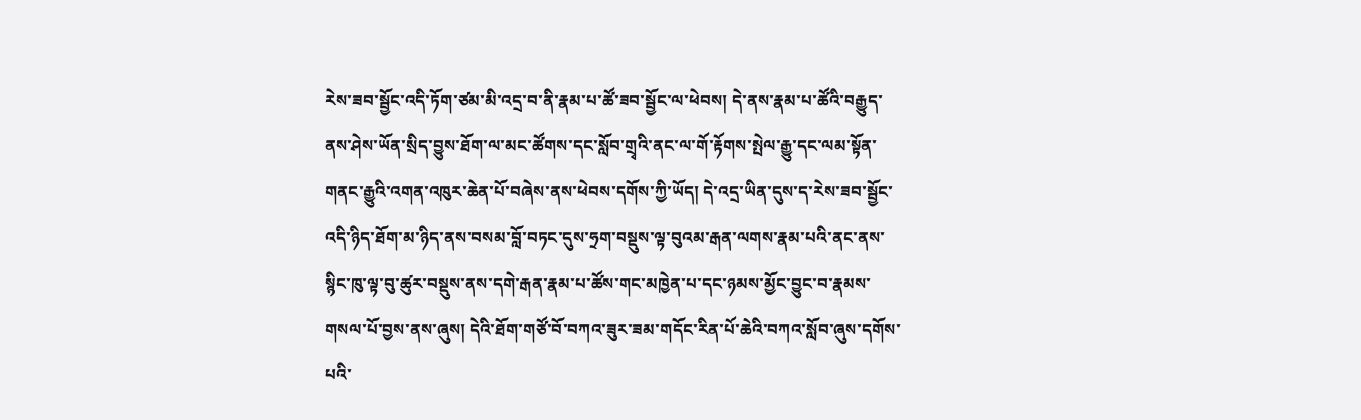རེས་ཟབ་སྦྱོང་འདི་ཏོག་ཙམ་མི་འདྲ་བ་ནི་རྣམ་པ་ཚོ་ཟབ་སྦྱོང་ལ་ཕེབས། དེ་ནས་རྣམ་པ་ཚོའི་བརྒྱུད་ནས་ཤེས་ཡོན་སྲིད་བྱུས་ཐོག་ལ་མང་ཚོགས་དང་སློབ་གྲྭའི་ནང་ལ་གོ་རྟོགས་སྤེལ་རྒྱུ་དང་ལམ་སྟོན་གནང་རྒྱུའི་འགན་འཁུར་ཆེན་པོ་བཞེས་ནས་ཕེབས་དགོས་ཀྱི་ཡོད། དེ་འདྲ་ཡིན་དུས་ད་རེས་ཟབ་སྦྱོང་འདི་ཉིད་ཐོག་མ་ཉིད་ནས་བསམ་བློ་བཏང་དུས་ཧྲག་བསྡུས་ལྟ་བུའམ་རྒན་ལགས་རྣམ་པའི་ནང་ནས་སྙིང་ཁུ་ལྟ་བུ་ཚུར་བསྡུས་ནས་དགེ་རྒན་རྣམ་པ་ཚོས་གང་མཁྱེན་པ་དང་ཉམས་མྱོང་བྱུང་བ་རྣམས་གསལ་པོ་བྱས་ནས་ཞུས། དེའི་ཐོག་གཙོ་བོ་བཀའ་ཟུར་ཟམ་གདོང་རིན་པོ་ཆེའི་བཀའ་སློབ་ཞུས་དགོས་པའི་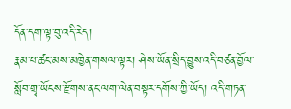དོན་དག་ལྟ་བུ་འདི་རེད།
རྣམ་པ་ཚང་མས་མཁྱེན་གསལ་ལྟར། ཤེས་ཡོན་སྲིད་བྱུས་འདི་བཙན་བྱོལ་སློབ་གྲྭ་ཡོངས་རྫོགས་ནང་ལག་ལེན་བསྟར་དགོས་ཀྱི་ཡོད། འདི་གཏན་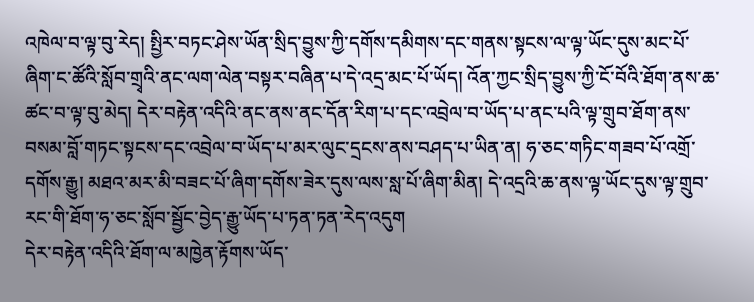འཁེལ་བ་ལྟ་བུ་རེད། སྤྱིར་བཏང་ཤེས་ཡོན་སྲིད་བྱུས་ཀྱི་དགོས་དམིགས་དང་གནས་སྟངས་ལ་ལྟ་ཡོང་དུས་མང་པོ་ཞིག་ང་ཚོའི་སློབ་གྲྭའི་ནང་ལག་ལེན་བསྟར་བཞིན་པ་དེ་འདྲ་མང་པོ་ཡོད། འོན་ཀྱང་སྲིད་བྱུས་ཀྱི་ངོ་བོའི་ཐོག་ནས་ཆ་ཚང་བ་ལྟ་བུ་མེད། དེར་བརྟེན་འདིའི་ནང་ནས་ནང་དོན་རིག་པ་དང་འབྲེལ་བ་ཡོད་པ་ནང་པའི་ལྟ་གྲུབ་ཐོག་ནས་བསམ་བློ་གཏང་སྟངས་དང་འབྲེལ་བ་ཡོད་པ་མར་ལུང་དྲངས་ནས་བཤད་པ་ཡིན་ན། ཧ་ཅང་གཏིང་གཟབ་པོ་འགྲོ་དགོས་རྒྱུ། མཐའ་མར་མི་བཟང་པོ་ཞིག་དགོས་ཟེར་དུས་ལས་སླ་པོ་ཞིག་མིན། དེ་འདྲའི་ཆ་ནས་ལྟ་ཡོང་དུས་ལྟ་གྲུབ་རང་གི་ཐོག་ཧ་ཅང་སློབ་སྦྱོང་བྱེད་རྒྱུ་ཡོད་པ་ཏན་ཏན་རེད་འདུག
དེར་བརྟེན་འདིའི་ཐོག་ལ་མཁྱེན་རྟོགས་ཡོད་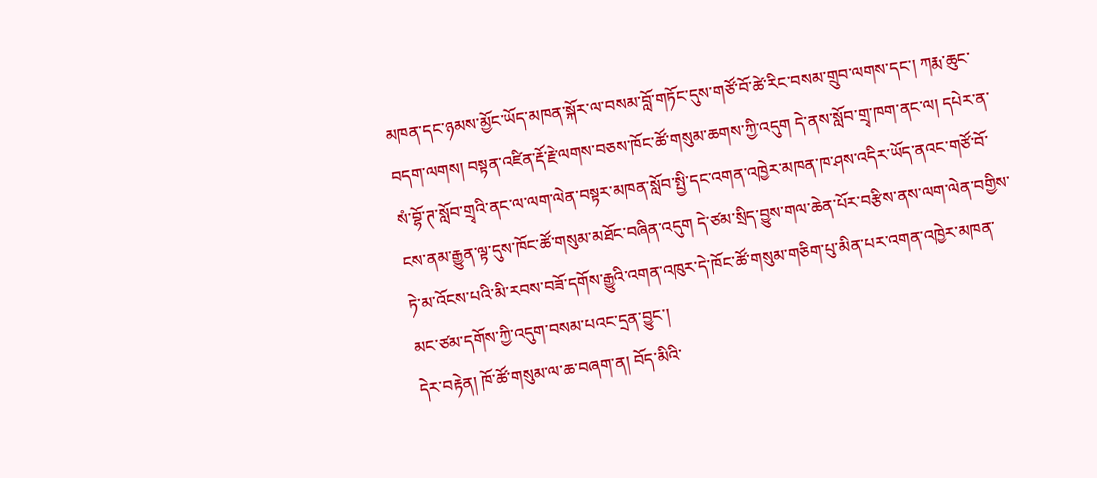མཁན་དང་ཉམས་མྱོང་ཡོད་མཁན་སྐོར་ལ་བསམ་བློ་གཏོང་དུས་གཙོ་བོ་ཚེ་རིང་བསམ་གྲུབ་ལགས་དང་། ཀརྨ་ཆུང་བདག་ལགས། བསྟན་འཛིན་རྡོ་རྗེ་ལགས་བཅས་ཁོང་ཚོ་གསུམ་ཆགས་ཀྱི་འདུག དེ་ནས་སློབ་གྲྭ་ཁག་ནང་ལ། དཔེར་ན་སཾ་བྷོ་ཊ་སློབ་གྲྭའི་ནང་ལ་ལག་ལེན་བསྟར་མཁན་སློབ་སྤྱི་དང་འགན་འཁྱེར་མཁན་ཁ་ཤས་འདིར་ཡོད་ནའང་གཙོ་བོ་ངས་ནམ་རྒྱུན་ལྟ་དུས་ཁོང་ཚོ་གསུམ་མཐོང་བཞིན་འདུག དེ་ཙམ་སྲིད་བྱུས་གལ་ཆེན་པོར་བརྩིས་ནས་ལག་ལེན་བགྱིས་ཏེ་མ་འོངས་པའི་མི་རབས་བཟོ་དགོས་རྒྱུའི་འགན་འཁུར་དེ་ཁོང་ཚོ་གསུམ་གཅིག་པུ་མིན་པར་འགན་འཁྱེར་མཁན་མང་ཙམ་དགོས་ཀྱི་འདུག་བསམ་པའང་དྲན་བྱུང་།
དེར་བརྟེན། ཁོ་ཚོ་གསུམ་ལ་ཆ་བཞག་ན། བོད་མིའི་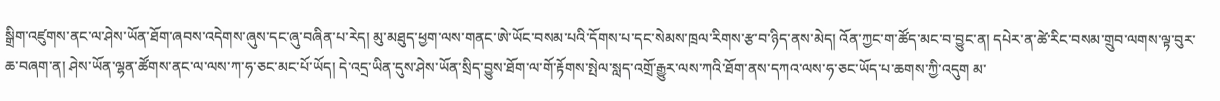སྒྲིག་འཛུགས་ནང་ལ་ཤེས་ཡོན་ཐོག་ཞབས་འདེགས་ཞུས་དང་ཞུ་བཞིན་པ་རེད། མུ་མཐུད་ཕྱག་ལས་གནང་ཨེ་ཡོང་བསམ་པའི་དོགས་པ་དང་སེམས་ཁྲལ་རིགས་རྩ་བ་ཉིད་ནས་མེད། འོན་ཀྱང་ག་ཚོད་མང་བ་བྱུང་ན། དཔེར་ན་ཚེ་རིང་བསམ་གྲུབ་ལགས་ལྟ་བུར་ཆ་བཞག་ན། ཤེས་ཡོན་ལྷན་ཚོགས་ནང་ལ་ལས་ཀ་ཧ་ཅང་མང་པོ་ཡོད། དེ་འདྲ་ཡིན་དུས་ཤེས་ཡོན་སྲིད་བྱུས་ཐོག་ལ་གོ་རྟོགས་སྤེལ་སླད་འགྲོ་རྒྱུར་ལས་ཀའི་ཐོག་ནས་དཀའ་ལས་ཧ་ཅང་ཡོད་པ་ཆགས་ཀྱི་འདུག མ་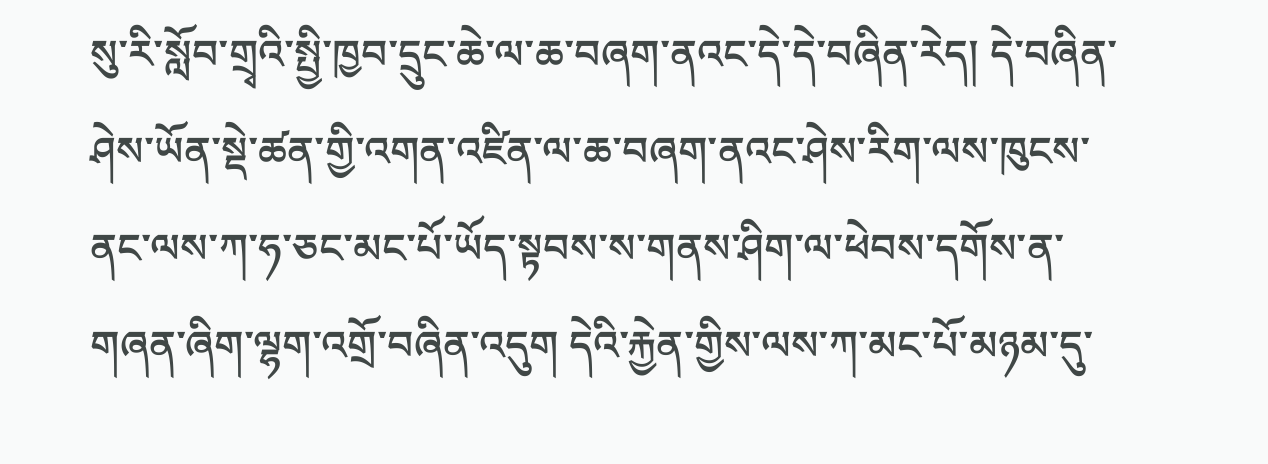སུ་རི་སློབ་གྲྭའི་སྤྱི་ཁྱབ་དྲུང་ཆེ་ལ་ཆ་བཞག་ནའང་དེ་དེ་བཞིན་རེད། དེ་བཞིན་ཤེས་ཡོན་སྡེ་ཚན་གྱི་འགན་འཛིན་ལ་ཆ་བཞག་ནའང་ཤེས་རིག་ལས་ཁུངས་ནང་ལས་ཀ་ཧ་ཅང་མང་པོ་ཡོད་སྟབས་ས་གནས་ཤིག་ལ་ཕེབས་དགོས་ན་གཞན་ཞིག་ལྷག་འགྲོ་བཞིན་འདུག དེའི་རྐྱེན་གྱིས་ལས་ཀ་མང་པོ་མཉམ་དུ་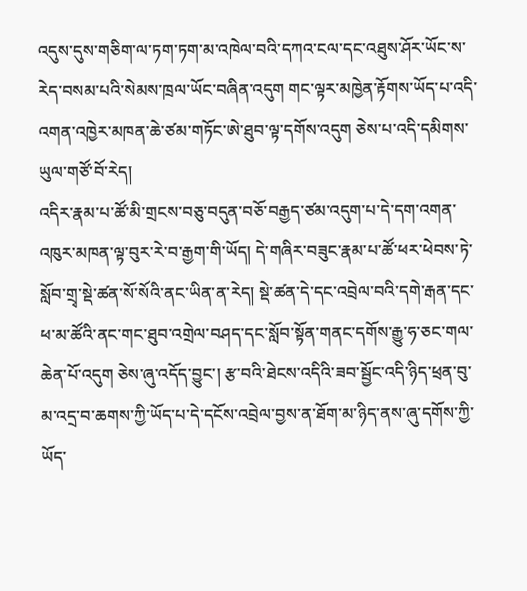འདུས་དུས་གཅིག་ལ་ཏག་ཏག་མ་འཁེལ་བའི་དཀའ་ངལ་དང་འཐུས་ཤོར་ཡོང་ས་རེད་བསམ་པའི་སེམས་ཁྲལ་ཡོང་བཞིན་འདུག གང་ལྟར་མཁྱེན་རྟོགས་ཡོད་པ་འདི་འགན་འཁྱེར་མཁན་ཆེ་ཙམ་གཏོང་ཨེ་ཐུབ་ལྟ་དགོས་འདུག ཅེས་པ་འདི་དམིགས་ཡུལ་གཙོ་བོ་རེད།
འདིར་རྣམ་པ་ཚོ་མི་གྲངས་བཅུ་བདུན་བཅོ་བརྒྱད་ཙམ་འདུག་པ་དེ་དག་འགན་འཁུར་མཁན་ལྟ་བུར་རེ་བ་རྒྱག་གི་ཡོད། དེ་གཞིར་བཟུང་རྣམ་པ་ཚོ་ཕར་ཕེབས་ཏེ་སློབ་གྲྭ་སྡེ་ཚན་སོ་སོའི་ནང་ཡིན་ན་རེད། སྡེ་ཚན་དེ་དང་འབྲེལ་བའི་དགེ་རྒན་དང་ཕ་མ་ཚོའི་ནང་གང་ཐུབ་འགྲེལ་བཤད་དང་སློབ་སྟོན་གནང་དགོས་རྒྱུ་ཧ་ཅང་གལ་ཆེན་པོ་འདུག ཅེས་ཞུ་འདོད་བྱུང་། རྩ་བའི་ཐེངས་འདིའི་ཟབ་སྦྱོང་འདི་ཉིད་ཕྲན་བུ་མ་འདྲ་བ་ཆགས་ཀྱི་ཡོད་པ་དེ་དངོས་འབྲེལ་བྱས་ན་ཐོག་མ་ཉིད་ནས་ཞུ་དགོས་ཀྱི་ཡོད་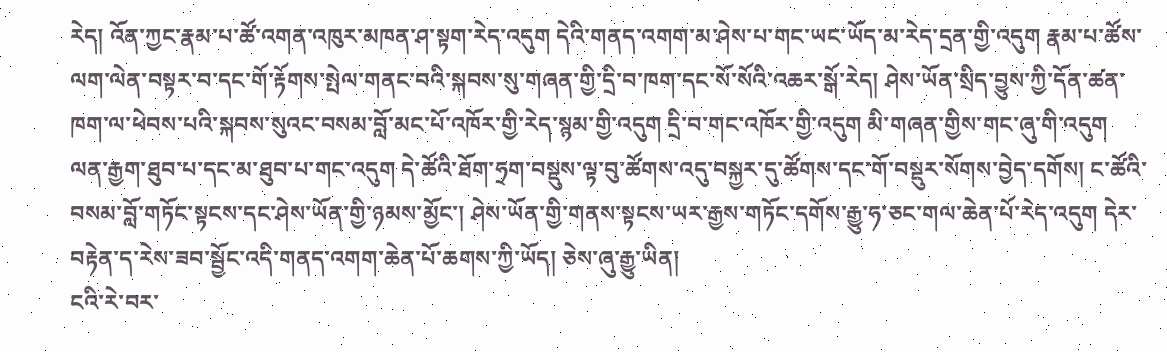རེད། འོན་ཀྱང་རྣམ་པ་ཚོ་འགན་འཁུར་མཁན་ཤ་སྟག་རེད་འདུག དེའི་གནད་འགག་མ་ཤེས་པ་གང་ཡང་ཡོད་མ་རེད་དྲན་གྱི་འདུག རྣམ་པ་ཚོས་ལག་ལེན་བསྟར་བ་དང་གོ་རྟོགས་སྤེལ་གནང་བའི་སྐབས་སུ་གཞན་གྱི་དྲི་བ་ཁག་དང་སོ་སོའི་འཆར་སྒོ་རེད། ཤེས་ཡོན་སྲིད་བྱུས་ཀྱི་དོན་ཚན་ཁག་ལ་ཕེབས་པའི་སྐབས་སུའང་བསམ་བློ་མང་པོ་འཁོར་གྱི་རེད་སྙམ་གྱི་འདུག དྲི་བ་གང་འཁོར་གྱི་འདུག མི་གཞན་གྱིས་གང་ཞུ་གི་འདུག ལན་རྒྱག་ཐུབ་པ་དང་མ་ཐུབ་པ་གང་འདུག དེ་ཚོའི་ཐོག་ཧྲག་བསྡུས་ལྟ་བུ་ཚོགས་འདུ་བསྐྱར་དུ་ཚོགས་དང་གོ་བསྡུར་སོགས་བྱེད་དགོས། ང་ཚོའི་བསམ་བློ་གཏོང་སྟངས་དང་ཤེས་ཡོན་གྱི་ཉམས་མྱོང་། ཤེས་ཡོན་གྱི་གནས་སྟངས་ཡར་རྒྱས་གཏོང་དགོས་རྒྱུ་ཧ་ཅང་གལ་ཆེན་པོ་རེད་འདུག དེར་བརྟེན་ད་རེས་ཟབ་སྦྱོང་འདི་གནད་འགག་ཆེན་པོ་ཆགས་ཀྱི་ཡོད། ཅེས་ཞུ་རྒྱུ་ཡིན།
ངའི་རེ་བར་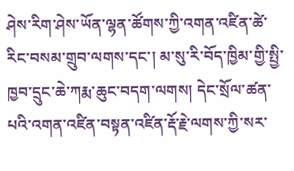ཤེས་རིག་ཤེས་ཡོན་ལྷན་ཚོགས་ཀྱི་འགན་འཛིན་ཚེ་རིང་བསམ་གྲུབ་ལགས་དང་། མ་སུ་རི་བོད་ཁྱིམ་གྱི་སྤྱི་ཁྱབ་དྲུང་ཆེ་ཀརྨ་ཆུང་བདག་ལགས། དེང་སྲོལ་ཚན་པའི་འགན་འཛིན་བསྟན་འཛིན་རྡོ་རྗེ་ལགས་ཀྱི་སར་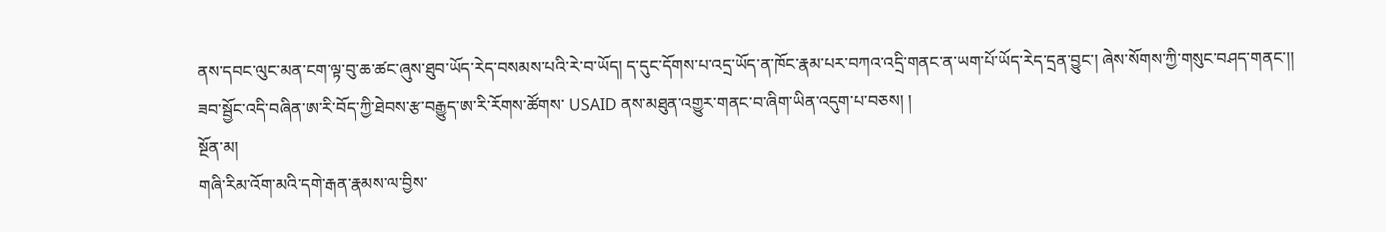ནས་དབང་ལུང་མན་ངག་ལྟ་བུ་ཆ་ཚང་ཞུས་ཐུབ་ཡོད་རེད་བསམས་པའི་རེ་བ་ཡོད། ད་དུང་དོགས་པ་འདྲ་ཡོད་ན་ཁོང་རྣམ་པར་བཀའ་འདྲི་གནང་ན་ཡག་པོ་ཡོད་རེད་དྲན་བྱུང་། ཞེས་སོགས་ཀྱི་གསུང་བཤད་གནང་།།
ཟབ་སྦྱོང་འདི་བཞིན་ཨ་རི་བོད་ཀྱི་ཐེབས་རྩ་བརྒྱུད་ཨ་རི་རོགས་ཚོགས་ USAID ནས་མཐུན་འགྱུར་གནང་བ་ཞིག་ཡིན་འདུག་པ་བཅས། །
སྔོན་མ།
གཞི་རིམ་འོག་མའི་དགེ་རྒན་རྣམས་ལ་བྱིས་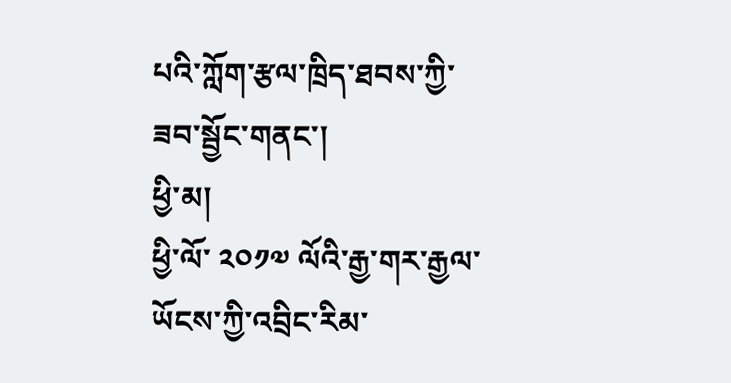པའི་ཀློག་རྩལ་ཁྲིད་ཐབས་ཀྱི་ཟབ་སྦྱོང་གནང་།
ཕྱི་མ།
ཕྱི་ལོ་ ༢༠༡༧ ལོའི་རྒྱ་གར་རྒྱལ་ཡོངས་ཀྱི་འབྲིང་རིམ་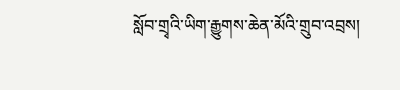སློབ་གྲྭའི་ཡིག་རྒྱུགས་ཆེན་མོའི་གྲུབ་འབྲས།